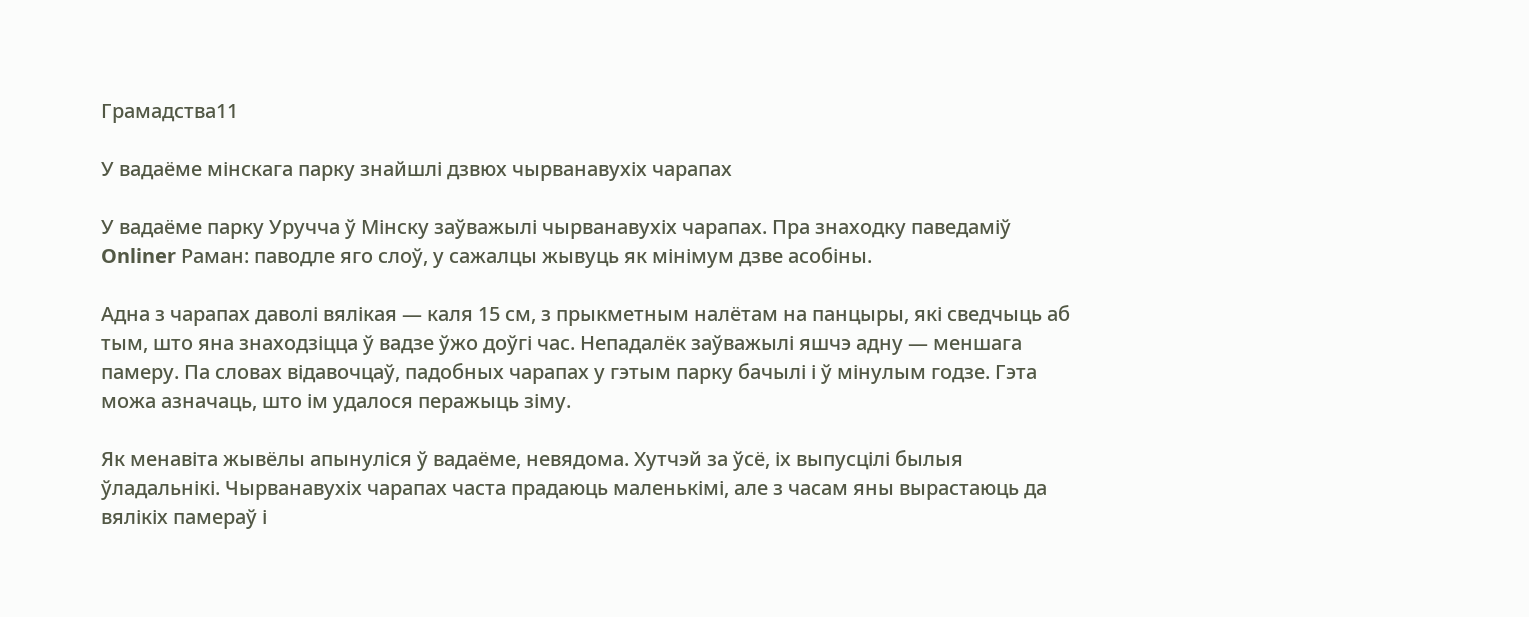Грамадства11

У вадаёме мінскага парку знайшлі дзвюх чырванавухіх чарапах

У вадаёме парку Уручча ў Мінску заўважылі чырванавухіх чарапах. Пра знаходку паведаміў Onliner Раман: паводле яго слоў, у сажалцы жывуць як мінімум дзве асобіны.

Адна з чарапах даволі вялікая — каля 15 см, з прыкметным налётам на панцыры, які сведчыць аб тым, што яна знаходзіцца ў вадзе ўжо доўгі час. Непадалёк заўважылі яшчэ адну — меншага памеру. Па словах відавочцаў, падобных чарапах у гэтым парку бачылі і ў мінулым годзе. Гэта можа азначаць, што ім удалося перажыць зіму.

Як менавіта жывёлы апынуліся ў вадаёме, невядома. Хутчэй за ўсё, іх выпусцілі былыя ўладальнікі. Чырванавухіх чарапах часта прадаюць маленькімі, але з часам яны вырастаюць да вялікіх памераў і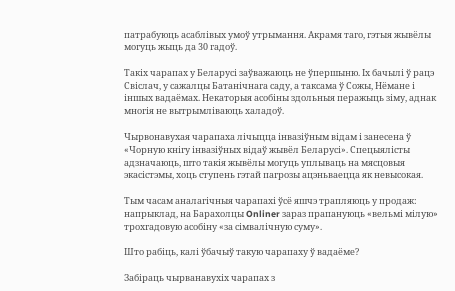патрабуюць асаблівых умоў утрымання. Акрамя таго, гэтыя жывёлы могуць жыць да 30 гадоў.

Такіх чарапах у Беларусі заўважаюць не ўпершыню. Іх бачылі ў рацэ Свіслач, у сажалцы Батанічнага саду, а таксама ў Сожы, Нёмане і іншых вадаёмах. Некаторыя асобіны здольныя перажыць зіму, аднак многія не вытрымліваюць халадоў.

Чырвонавухая чарапаха лічыцца інвазіўным відам і занесена ў «Чорную кнігу інвазіўных відаў жывёл Беларусі». Спецыялісты адзначаюць, што такія жывёлы могуць уплываць на мясцовыя экасістэмы, хоць ступень гэтай пагрозы ацэньваецца як невысокая.

Тым часам аналагічныя чарапахі ўсё яшчэ трапляюць у продаж: напрыклад, на Барахолцы Onliner зараз прапануюць «вельмі мілую» трохгадовую асобіну «за сімвалічную суму».

Што рабіць, калі ўбачыў такую чарапаху ў вадаёме?

Забіраць чырванавухіх чарапах з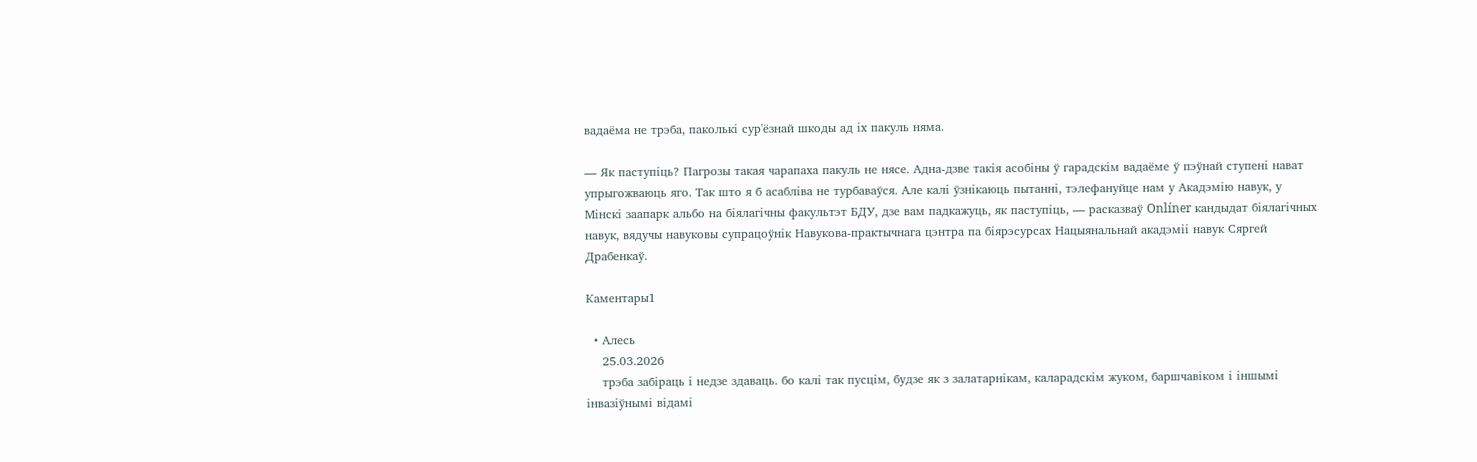вадаёма не трэба, паколькі сур'ёзнай шкоды ад іх пакуль няма.

— Як паступіць? Пагрозы такая чарапаха пакуль не нясе. Адна-дзве такія асобіны ў гарадскім вадаёме ў пэўнай ступені нават упрыгожваюць яго. Так што я б асабліва не турбаваўся. Але калі ўзнікаюць пытанні, тэлефануйце нам у Акадэмію навук, у Мінскі заапарк альбо на біялагічны факультэт БДУ, дзе вам падкажуць, як паступіць, — расказваў Onlíner кандыдат біялагічных навук, вядучы навуковы супрацоўнік Навукова-практычнага цэнтра па біярэсурсах Нацыянальнай акадэміі навук Сяргей Драбенкаў.

Каментары1

  • Алесь
    25.03.2026
    трэба забіраць і недзе здаваць. бо калі так пусцім, будзе як з залатарнікам, каларадскім жуком, баршчавіком і іншымі інвазіўнымі відамі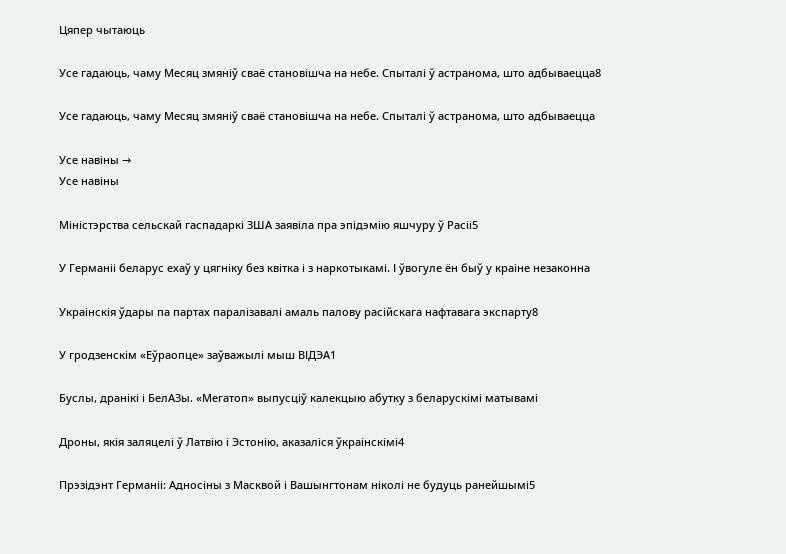Цяпер чытаюць

Усе гадаюць, чаму Месяц змяніў сваё становішча на небе. Спыталі ў астранома, што адбываецца8

Усе гадаюць, чаму Месяц змяніў сваё становішча на небе. Спыталі ў астранома, што адбываецца

Усе навіны →
Усе навіны

Міністэрства сельскай гаспадаркі ЗША заявіла пра эпідэмію яшчуру ў Расіі5

У Германіі беларус ехаў у цягніку без квітка і з наркотыкамі. І ўвогуле ён быў у краіне незаконна

Украінскія ўдары па партах паралізавалі амаль палову расійскага нафтавага экспарту8

У гродзенскім «Еўраопце» заўважылі мыш ВІДЭА1

Буслы, дранікі і БелАЗы. «Мегатоп» выпусціў калекцыю абутку з беларускімі матывамі

Дроны, якія заляцелі ў Латвію і Эстонію, аказаліся ўкраінскімі4

Прэзідэнт Германіі: Адносіны з Масквой і Вашынгтонам ніколі не будуць ранейшымі5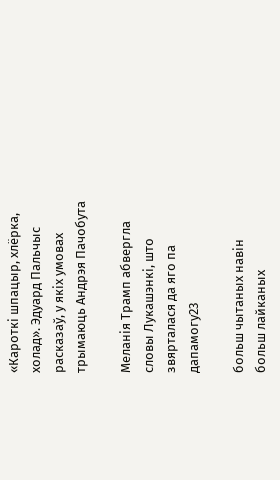«Кароткі шпацыр, хлёрка, холад». Эдуард Пальчыс расказаў, у якіх умовах трымаюць Андрэя Пачобута

Меланія Трамп абвергла словы Лукашэнкі, што звярталася да яго па дапамогу23

больш чытаных навін
больш лайканых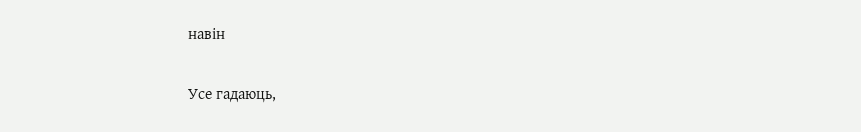навін

Усе гадаюць,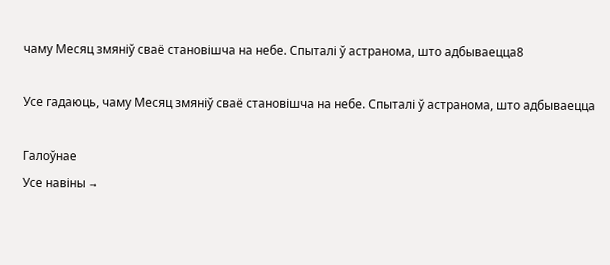чаму Месяц змяніў сваё становішча на небе. Спыталі ў астранома, што адбываецца8

Усе гадаюць, чаму Месяц змяніў сваё становішча на небе. Спыталі ў астранома, што адбываецца

Галоўнае
Усе навіны →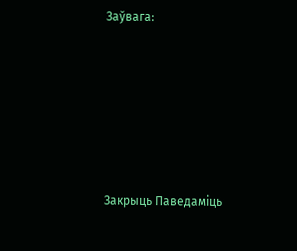Заўвага:









Закрыць Паведаміць